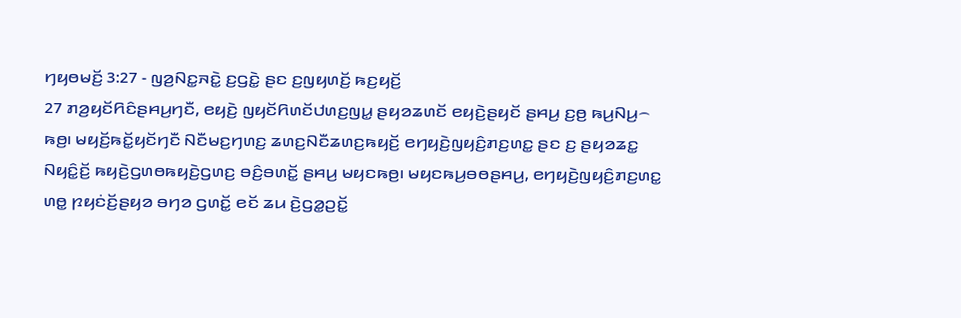ꤚꤟꤥꤗꤢꤩ꤬ 3:27 - ꤜꤤ꤬ꤡꤢ꤭ꤏꤢꤧ꤭ ꤢ꤬ꤞꤢꤧ꤭ ꤔꤢ ꤢ꤬ꤜꤟꤛꤢꤩ꤬ ꤒꤢ꤬ꤟꤢꤩ꤬
27 ꤊꤤ꤬ꤟꤢꤩꤖꤢꤨꤔꤌꤣ꤬ꤚꤢꤪ, ꤕꤟꤢꤧ꤬ ꤜꤟꤢꤩꤖꤛꤢꤩꤓꤛꤢ꤬ꤜꤣ꤭ ꤔꤟꤤꤘꤛꤢꤩ ꤕꤟꤢꤧ꤬ꤔꤟꤢꤩ ꤔꤌꤣ꤬ ꤢ꤬ꤥ꤬ ꤒꤣ꤬ꤡꤣ꤬꤮ ꤒꤥ꤬꤯ ꤗꤟꤢꤩ꤬ꤒꤢꤩ꤭ꤟꤢꤩꤚꤢꤪ ꤡꤢꤪꤗꤢ꤬ꤚꤛꤢ꤬ ꤘꤛꤢ꤬ꤡꤢꤪꤘꤛꤢ꤬ꤒꤟꤢꤩ꤬ ꤕꤚꤟꤢꤧ꤬ꤜꤟꤢꤨ꤬ꤊꤢ꤬ꤛꤢ꤭ ꤔꤢ ꤢ꤬ ꤔꤟꤤꤘꤢ꤭ ꤡꤟꤢꤨ꤭ꤢꤩ꤬ ꤒꤟꤢꤧ꤬ꤞꤛꤥꤒꤟꤢꤧ꤬ꤞꤛꤢ꤬ ꤋꤢꤨ꤬ꤋꤛꤢꤩ꤭ ꤔꤌꤣ꤬ ꤗꤟꤢꤒꤥ꤬꤯ ꤗꤟꤢꤒꤣ꤬ꤋꤥꤔꤌꤣ꤬, ꤕꤚꤟꤢꤧ꤬ꤜꤟꤢꤨ꤬ꤊꤢ꤬ꤛꤢ꤭ ꤛꤥ꤭ ꤐꤟꤢꤦꤢꤩ꤬ꤔꤟꤤ ꤋꤚꤤ ꤞꤛꤢꤩ꤭ ꤕꤢꤩ ꤘꤣ ꤢꤧ꤬ꤞꤤ꤭ꤑꤢꤩ꤭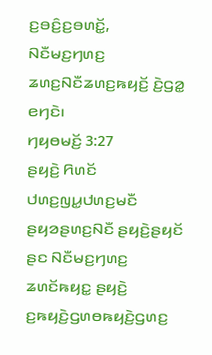ꤢ꤬ꤋꤢꤨ꤬ꤢ꤬ꤋꤛꤢꤩ꤭, ꤡꤢꤪꤗꤢ꤬ꤚꤛꤢ꤬ ꤘꤛꤢ꤬ꤡꤢꤪꤘꤛꤢ꤬ꤒꤟꤢꤩ꤬ ꤢꤧ꤬ꤞꤤ꤭ ꤕꤚꤢꤧ꤯
ꤚꤟꤥꤗꤢꤩ꤬ 3:27
ꤔꤟꤢꤧ꤬ ꤖꤛꤢꤩ ꤓꤛꤢ꤬ꤜꤣ꤭ꤓꤛꤢ꤬ꤗꤢꤪ ꤔꤟꤤꤔꤛꤢ꤬ꤡꤢꤪ ꤔꤟꤢꤧ꤬ꤔꤟꤢꤩ ꤔꤢ ꤡꤢꤪꤗꤢ꤬ꤚꤛꤢ꤬ ꤘꤛꤢꤩꤒꤟꤢ꤭ ꤔꤟꤢꤧ꤬ ꤢ꤬ꤒꤟꤢꤧ꤬ꤞꤛꤥꤒꤟꤢꤧ꤬ꤞꤛꤢ꤬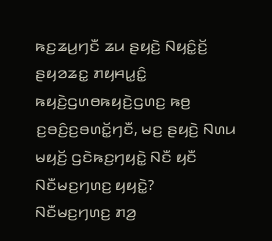ꤒꤢ꤬ꤘꤣ꤬ꤚꤢꤪ ꤘꤣ ꤔꤟꤢꤧ꤬ ꤡꤟꤢꤨ꤭ꤢꤩ꤬ ꤔꤟꤤꤘꤢ꤭ ꤊꤟꤌꤣ꤭ꤢꤨ꤭ ꤒꤟꤢꤧ꤬ꤞꤛꤥꤒꤟꤢꤧ꤬ꤞꤛꤢ꤬ ꤒꤥ꤬ ꤢ꤬ꤋꤢꤨ꤬ꤢ꤬ꤋꤛꤢꤩ꤭ꤚꤢꤪ, ꤗꤢ꤬ ꤔꤟꤢꤧ꤬ ꤡꤛꤣ ꤗꤟꤢꤩ꤬ ꤞꤢꤧꤒꤢ꤬ꤚꤟꤢꤧ꤭ ꤡꤢꤪ ꤟꤢꤪ ꤡꤢꤪꤗꤢ꤬ꤚꤛꤢ꤬ ꤟꤟꤢꤧ꤭?
ꤡꤢꤪꤗꤢ꤬ꤚꤛꤢ꤬ ꤊꤤ꤬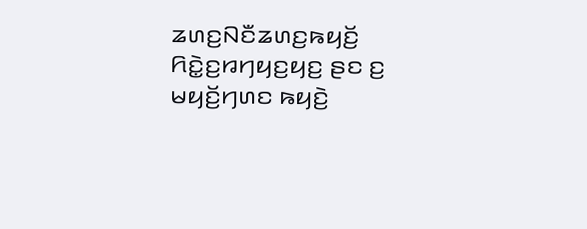ꤘꤛꤢ꤬ꤡꤢꤪꤘꤛꤢ꤬ꤒꤟꤢꤩ꤬ ꤖꤢꤧ꤭ꤢ꤬ꤙꤚꤟꤢ꤬ꤟꤢ꤬ ꤔꤢ ꤢ꤬ ꤗꤟꤢꤩ꤬ꤚꤛꤢ ꤒꤟꤢꤧ꤬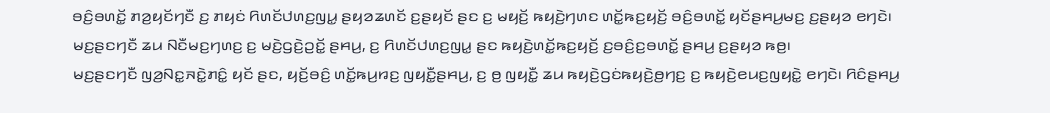ꤋꤢꤨ꤬ꤋꤛꤢꤩ꤭ ꤊꤤ꤬ꤟꤢꤩꤚꤢꤪ ꤢ꤬ ꤊꤟꤢꤦ ꤖꤛꤢꤩꤓꤛꤢ꤬ꤜꤣ꤭ ꤔꤟꤤꤘꤛꤢꤩ ꤢ꤬ꤔꤟꤢꤩ ꤔꤢ ꤢ꤬ ꤗꤟꤢꤩ꤬ ꤒꤟꤢꤧ꤬ꤚꤛꤢ ꤛꤢꤩ꤭ꤒꤢ꤬ꤟꤢꤩ꤬ ꤋꤢꤨ꤬ꤋꤛꤢꤩ꤭ ꤟꤢꤩꤔꤌꤣ꤬ꤗꤢ꤬ ꤢ꤬ꤔꤟꤤ ꤕꤚꤢꤧ꤯ ꤗꤢ꤬ꤔꤢꤚꤢꤪ ꤘꤣ ꤡꤢꤪꤗꤢ꤬ꤚꤛꤢ꤬ ꤢ꤬ ꤗꤢꤧ꤬ꤞꤢꤧ꤬ꤑꤢꤩ꤭ ꤔꤌꤣ꤬, ꤢ꤬ ꤖꤛꤢꤩꤓꤛꤢ꤬ꤜꤣ꤭ ꤔꤢ ꤒꤟꤢꤧ꤬ꤛꤢꤩ꤭ꤒꤢ꤬ꤟꤢꤩ꤬ ꤢ꤬ꤋꤢꤨ꤬ꤢ꤬ꤋꤛꤢꤩ꤭ ꤔꤌꤣ꤬ ꤢ꤬ꤔꤟꤤ ꤒꤥ꤬꤯
ꤗꤢ꤬ꤔꤢꤚꤢꤪ ꤜꤤ꤬ꤡꤢ꤭ꤏꤢꤧ꤭ꤊꤢꤨ꤭ ꤟꤢꤩ ꤔꤢ, ꤟꤢꤩ꤬ꤋꤢꤨ꤬ ꤛꤢꤩ꤭ꤒꤣ꤬ꤙꤢ꤬ ꤜꤟꤢꤪ꤭ꤔꤌꤣ꤬, ꤢ꤬ ꤥ꤬ ꤜꤟꤢꤪ꤭ ꤘꤣ ꤒꤟꤢꤧ꤬ꤞꤢꤦꤒꤟꤢꤧ꤬ꤥ꤬ꤚꤢ꤬ ꤢ꤬ ꤒꤟꤢꤧ꤬ꤕꤣꤢ꤬ꤜꤟꤢꤧ꤭ ꤕꤚꤢꤧ꤯ ꤖꤢꤨꤔꤌꤣ꤬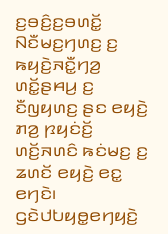ꤢ꤬ꤋꤢꤨ꤬ꤢ꤬ꤋꤛꤢꤩ꤭ ꤡꤢꤪꤗꤢ꤬ꤚꤛꤢ꤬ ꤢ꤬ ꤒꤟꤢꤧ꤬ꤏꤢꤪ꤭ꤚꤤ꤬ ꤛꤢꤩ꤭ꤔꤌꤣ꤬ ꤢ꤬ ꤢꤪꤜꤟꤛꤢ꤬ ꤔꤢ ꤕꤟꤢꤧ꤬ ꤊꤤ꤬ ꤐꤟꤢꤦꤢꤩ꤬ ꤛꤢꤩ꤬ꤏꤛꤢꤨ ꤒꤢꤦꤗꤢ꤬ ꤢ꤬ ꤘꤛꤢꤩ ꤕꤟꤢꤧ꤬ ꤕꤢ꤭ ꤕꤚꤢꤧ꤯ ꤞꤢꤧꤓꤝꤟꤥ꤭ꤕꤚꤟꤢꤧ꤬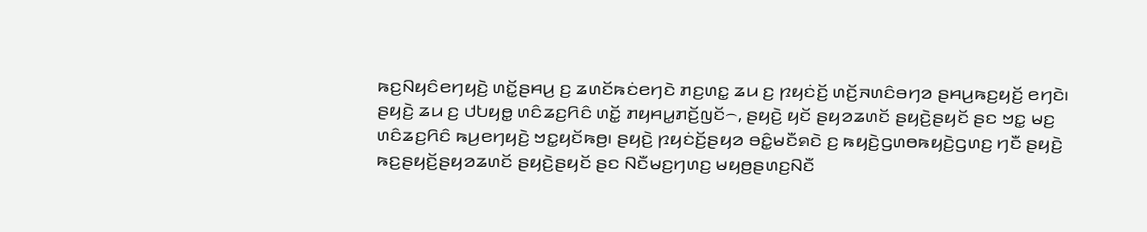ꤒꤢ꤬ꤡꤟꤢꤨꤕꤚꤟꤢꤧ꤬ ꤛꤢꤩ꤭ꤔꤌꤣ꤬ ꤢ꤬ ꤘꤛꤢꤩꤒꤢꤦꤕꤚꤢꤧ ꤊꤢ꤬ꤛꤢ꤭ ꤘꤣ ꤢ꤬ ꤐꤟꤢꤦꤢꤩ꤬ ꤛꤢꤩ꤬ꤏꤛꤢꤨꤋꤚꤤ ꤔꤌꤣ꤬ꤒꤢ꤬ꤟꤢꤩ꤬ ꤕꤚꤢꤧ꤯
ꤔꤟꤢꤧ꤬ ꤘꤣ ꤢ꤬ ꤓꤝꤟꤥ꤭ ꤛꤢꤨꤘꤢ꤬ꤖꤢꤨ ꤛꤢꤩ꤭ ꤊꤟꤌꤣ꤭ꤊꤢꤩ꤬ꤜꤢꤩ꤮, ꤔꤟꤢꤧ꤬ ꤟꤢꤩ ꤔꤟꤤꤘꤛꤢꤩ ꤔꤟꤢꤧ꤬ꤔꤟꤢꤩ ꤔꤢ ꤠꤢ꤭ ꤗꤢ꤬ ꤛꤢꤨꤘꤢ꤬ꤖꤢꤨ ꤒꤣ꤬ꤕꤚꤟꤢꤧ꤬ ꤠꤢ꤭ꤟꤢꤩꤒꤥ꤬꤯ ꤔꤟꤢꤧ꤬ ꤐꤟꤢꤦꤢꤩ꤬ꤔꤟꤤ ꤋꤢꤨ꤭ꤗꤢꤪꤎꤢꤧ ꤢ꤬ ꤒꤟꤢꤧ꤬ꤞꤛꤥꤒꤟꤢꤧ꤬ꤞꤛꤢ꤬ ꤚꤢꤪ ꤔꤟꤢꤧ꤬ ꤒꤢ꤬ꤔꤟꤢꤩ꤬ꤔꤟꤤꤘꤛꤢꤩ ꤔꤟꤢꤧ꤬ꤔꤟꤢꤩ ꤔꤢ ꤡꤢꤪꤗꤢ꤬ꤚꤛꤢ꤬ ꤗꤟꤥ꤬ꤔꤛꤢ꤬ꤡꤢꤪ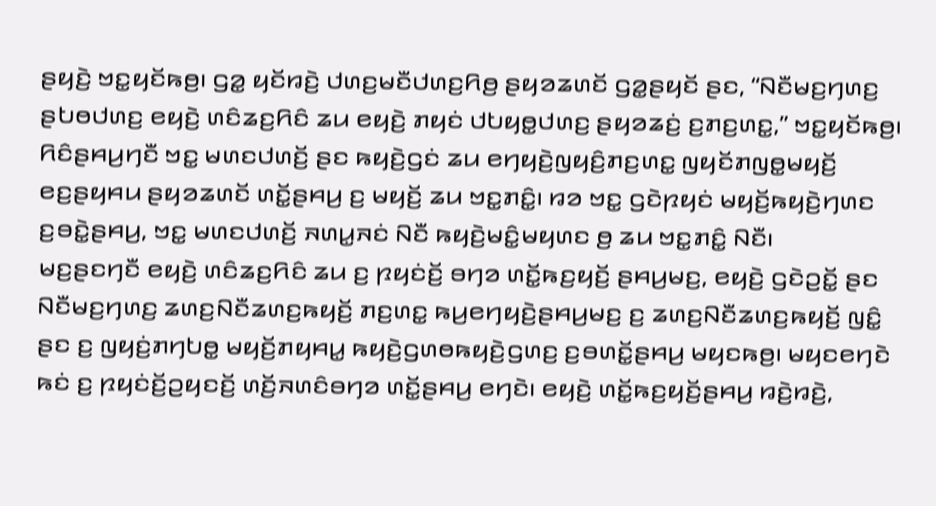ꤔꤟꤢꤧ꤬ ꤠꤢ꤭ꤟꤢꤩꤒꤥ꤬꤯ ꤞꤤ꤭ ꤟꤢꤩꤙꤢꤧ꤬ ꤓꤛꤢ꤬ꤗꤢꤪꤓꤛꤢ꤬ꤖꤥ꤬ ꤔꤟꤤꤘꤛꤢꤩ ꤞꤤ꤭ꤔꤟꤢꤩ ꤔꤢ, “ꤡꤢꤪꤗꤢ꤬ꤚꤛꤢ꤬ ꤔꤝꤥꤓꤛꤢ꤬ ꤕꤟꤢꤧ꤬ ꤛꤢꤨꤘꤢ꤬ꤖꤢꤨ ꤘꤣ ꤕꤟꤢꤧ꤬ ꤊꤟꤢꤦ ꤓꤝꤟꤥ꤭ꤓꤛꤢ꤬ ꤔꤟꤤꤘꤢꤦ꤬ ꤢ꤬ꤊꤢ꤬ꤛꤢ꤭,” ꤠꤢ꤭ꤟꤢꤩꤒꤥ꤬꤯
ꤖꤢꤨꤔꤌꤣ꤬ꤚꤢꤪ ꤠꤢ꤭ ꤗꤛꤢꤓꤛꤢꤩ꤬ ꤔꤢ ꤒꤟꤢꤧ꤬ꤞꤢꤦ ꤘꤣ ꤕꤚꤟꤢꤧ꤬ꤜꤟꤢꤨ꤬ꤊꤢ꤬ꤛꤢ꤭ ꤜꤟꤢꤩꤊꤜꤥ꤭ꤗꤟꤢꤩ꤬ ꤕꤢ꤬ꤔꤟꤌꤣ ꤔꤟꤤꤘꤛꤢꤩ ꤛꤢꤩ꤭ꤔꤌꤣ꤬ ꤢ꤬ ꤗꤟꤢꤩ꤬ ꤘꤣ ꤠꤢ꤭ꤊꤢꤨ꤭꤯ ꤙꤤ ꤠꤢ꤭ ꤞꤢꤧꤐꤟꤢꤦ ꤗꤟꤢꤩ꤬ꤒꤟꤢꤧ꤬ꤚꤛꤢ ꤢ꤬ꤋꤢꤧ꤭ꤔꤌꤣ꤬, ꤠꤢ꤭ ꤗꤛꤢꤓꤛꤢꤩ꤬ ꤏꤛꤣ꤭ꤏꤢꤦ ꤡꤢꤪ ꤒꤟꤢꤧ꤬ꤗꤢꤨ꤭ꤗꤟꤛꤢ ꤥ꤬ ꤘꤣ ꤠꤢ꤭ꤊꤢꤨ꤭ ꤡꤢꤪ꤯
ꤗꤢ꤬ꤔꤢꤚꤢꤪ ꤕꤟꤢꤧ꤬ ꤛꤢꤨꤘꤢ꤬ꤖꤢꤨ ꤘꤣ ꤢ꤬ ꤐꤟꤢꤦꤢꤩ꤬ ꤋꤚꤤ ꤛꤢꤩ꤭ꤒꤢ꤬ꤟꤢꤩ꤬ ꤔꤌꤣ꤬ꤗꤢ꤬, ꤕꤟꤢꤧ꤬ ꤞꤢꤧꤑꤢꤩ꤭ ꤔꤢ ꤡꤢꤪꤗꤢ꤬ꤚꤛꤢ꤬ ꤘꤛꤢ꤬ꤡꤢꤪꤘꤛꤢ꤬ꤒꤟꤢꤩ꤬ ꤊꤢ꤬ꤛꤢ꤭ ꤒꤣ꤬ꤕꤚꤟꤢꤧ꤬ꤔꤌꤣ꤬ꤗꤢ꤬ ꤢ꤬ ꤘꤛꤢ꤬ꤡꤢꤪꤘꤛꤢ꤬ꤒꤟꤢꤩ꤬ ꤜꤢꤨ꤭ ꤔꤢ ꤢ꤬ ꤜꤟꤢꤦ꤬ꤊꤚꤝꤥ꤭ ꤗꤟꤢꤩ꤬ꤊꤟꤌꤣ꤭ ꤒꤟꤢꤧ꤬ꤞꤛꤥꤒꤟꤢꤧ꤬ꤞꤛꤢ꤬ ꤢ꤬ꤋꤛꤢꤩ꤭ꤔꤌꤣ꤬ ꤗꤟꤢꤒꤥ꤬꤯ ꤗꤟꤢꤕꤚꤢꤧ ꤒꤢꤦ ꤢ꤬ ꤐꤟꤢꤦꤢꤩ꤬ꤑꤟꤢꤢꤩ꤬ ꤛꤢꤩ꤬ꤏꤛꤢꤨꤋꤚꤤ ꤛꤢꤩ꤭ꤔꤌꤣ꤬ ꤕꤚꤢꤧ꤯ ꤕꤟꤢꤧ꤬ ꤛꤢꤩ꤭ꤒꤢ꤬ꤟꤢꤩ꤬ꤔꤌꤣ꤬ ꤙꤢꤧ꤬ꤙꤢꤧ꤬,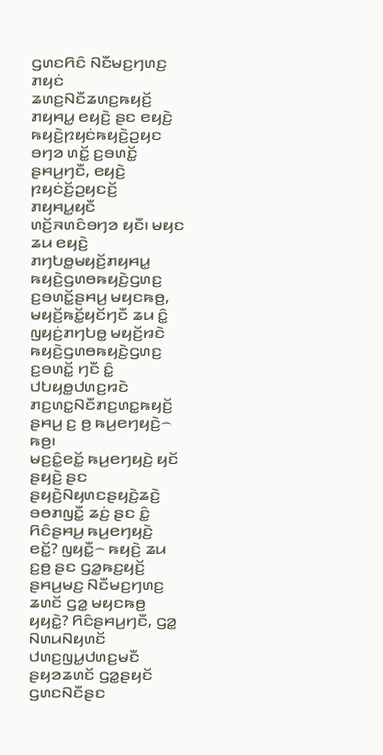ꤞꤛꤢꤖꤢꤨ ꤡꤢꤪꤗꤢ꤬ꤚꤛꤢ꤬ ꤊꤟꤢꤦ ꤘꤛꤢ꤬ꤡꤢꤪꤘꤛꤢ꤬ꤒꤟꤢꤩ꤬ ꤊꤟꤌꤣ꤭ ꤕꤟꤢꤧ꤬ ꤔꤢ ꤕꤟꤢꤧ꤬ ꤒꤟꤢꤧ꤬ꤐꤟꤢꤦꤒꤟꤢꤧ꤬ꤑꤟꤢ ꤋꤚꤤ ꤛꤢꤩ꤭ ꤢ꤬ꤋꤛꤢꤩ꤭ ꤔꤌꤣ꤬ꤚꤢꤪ, ꤕꤟꤢꤧ꤬ ꤐꤟꤢꤦꤢꤩ꤬ꤑꤟꤢꤢꤩ꤬ ꤊꤟꤌꤣ꤭ꤟꤢꤪ ꤛꤢꤩ꤬ꤏꤛꤢꤨꤋꤚꤤ ꤟꤢꤪ꤯ ꤗꤟꤢ ꤘꤣ ꤕꤟꤢꤧ꤬ ꤊꤚꤝꤥ꤭ꤗꤟꤢꤩ꤬ꤊꤟꤌꤣ꤭ ꤒꤟꤢꤧ꤬ꤞꤛꤥꤒꤟꤢꤧ꤬ꤞꤛꤢ꤬ ꤢ꤬ꤋꤛꤢꤩ꤭ꤔꤌꤣ꤬ ꤗꤟꤢꤒꤥ꤬, ꤗꤟꤢꤩ꤬ꤒꤢꤩ꤭ꤟꤢꤩꤚꤢꤪ ꤘꤣ ꤢꤨ꤭ ꤜꤟꤢꤦ꤬ꤊꤚꤝꤥ꤭ ꤗꤟꤢꤩ꤬ꤙꤢꤧ ꤒꤟꤢꤧ꤬ꤞꤛꤥꤒꤟꤢꤧ꤬ꤞꤛꤢ꤬ ꤢ꤬ꤋꤛꤢꤩ꤭ ꤚꤢꤪ ꤢꤨ꤭ ꤓꤝꤟꤥ꤭ꤓꤛꤢ꤬ꤙꤢꤧ ꤊꤢ꤬ꤛꤢ꤭ꤡꤢꤪꤊꤢ꤬ꤛꤢ꤭ꤒꤟꤢꤩ꤬ ꤔꤌꤣ꤬ ꤢ꤬ ꤥ꤬ ꤒꤣ꤬ꤕꤚꤟꤢꤧ꤬꤮ ꤒꤥ꤬꤯
ꤗꤢ꤬ꤢꤨ꤭ꤕꤢꤩ꤭ ꤒꤣ꤬ꤕꤚꤟꤢꤧ꤬ ꤟꤢꤩ ꤔꤟꤢꤧ꤬ ꤔꤢ ꤔꤟꤢꤧ꤬ꤡꤟꤛꤢꤔꤟꤢꤧ꤬ꤘꤢꤧ꤬ ꤋꤥꤊꤜꤢꤪ꤭ ꤘꤢꤦ꤬ ꤔꤢ ꤢꤨ꤭ ꤖꤢꤨꤔꤌꤣ꤬ ꤒꤣ꤬ꤕꤚꤟꤢꤧ꤬ ꤕꤢꤩ꤭? ꤜꤟꤢꤪ꤭꤮ ꤒꤟꤢꤧ꤬ ꤘꤣ ꤢ꤬ꤥ꤬ ꤔꤢ ꤞꤤ꤭ꤒꤢ꤬ꤟꤢꤩ꤬ ꤔꤌꤣ꤬ꤗꤢ꤬ ꤡꤢꤪꤗꤢ꤬ꤚꤛꤢ꤬ ꤘꤛꤢꤩ ꤞꤤ꤭ ꤗꤟꤢꤒꤥ꤬ ꤟꤟꤢꤧ꤭? ꤖꤢꤨꤔꤌꤣ꤬ꤚꤢꤪ, ꤞꤤ꤭ ꤡꤛꤣꤡꤟꤛꤢꤩ ꤓꤛꤢ꤬ꤜꤣ꤭ꤓꤛꤢ꤬ꤗꤢꤪ ꤔꤟꤤꤘꤛꤢꤩ ꤞꤤ꤭ꤔꤟꤢꤩ ꤞꤛꤢꤡꤢꤪꤔꤢ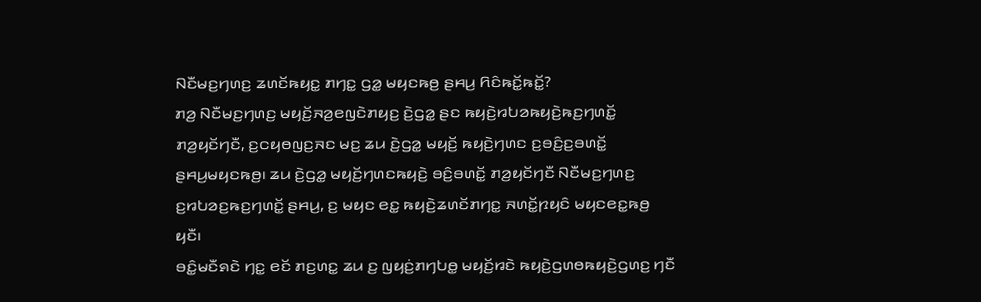ꤡꤢꤪꤗꤢ꤬ꤚꤛꤢ꤬ ꤘꤛꤢꤩꤒꤟꤢ꤭ ꤊꤚꤢ꤭ ꤞꤤ꤭ ꤗꤟꤢꤒꤥ꤬ ꤔꤌꤣ꤬ ꤖꤢꤨꤒꤢꤩ꤭ꤒꤢꤩ꤭?
ꤊꤤ꤬ ꤡꤢꤪꤗꤢ꤬ꤚꤛꤢ꤬ ꤗꤟꤢꤩ꤬ꤏꤤ꤬ꤕꤜꤢꤧꤊꤟꤢ꤬ ꤢꤧ꤬ꤞꤤ꤭ ꤔꤢ ꤒꤟꤢꤧ꤬ꤙꤝꤤꤒꤟꤢꤧ꤬ꤒꤢ꤬ꤚꤛꤢꤩ꤭ ꤊꤤ꤬ꤟꤢꤩꤚꤢꤪ, ꤢ꤬ꤍꤟꤥꤜꤢ꤬ꤏꤢ ꤗꤢ꤬ ꤘꤣ ꤢꤧ꤬ꤞꤤ꤭ ꤗꤟꤢꤩ꤬ ꤒꤟꤢꤧ꤬ꤚꤛꤢ ꤢ꤬ꤋꤢꤨ꤬ꤢ꤬ꤋꤛꤢꤩ꤭ ꤔꤌꤣ꤬ꤗꤟꤢꤒꤥ꤬꤯ ꤘꤣ ꤢꤧ꤬ꤞꤤ꤭ ꤗꤟꤢꤩ꤬ꤚꤛꤢꤒꤟꤢꤧ꤬ ꤋꤢꤨ꤬ꤋꤛꤢꤩ꤭ ꤊꤤ꤬ꤟꤢꤩꤚꤢꤪ ꤡꤢꤪꤗꤢ꤬ꤚꤛꤢ꤬ ꤢ꤬ꤙꤝꤤꤢ꤬ꤒꤢ꤬ꤚꤛꤢꤩ꤭ ꤔꤌꤣ꤬, ꤢ꤬ ꤗꤟꤢ ꤕꤢ꤭ ꤒꤟꤢꤧ꤬ꤘꤛꤢꤩꤊꤚꤢ꤭ ꤏꤛꤢꤩ꤭ꤐꤟꤢꤨ ꤗꤟꤢꤕꤢ꤭ꤒꤥ꤬ ꤟꤢꤪ꤯
ꤋꤢꤨ꤭ꤗꤢꤪꤎꤢꤧ ꤚꤢ꤭ ꤕꤢꤩ ꤊꤢ꤬ꤛꤢ꤭ ꤘꤣ ꤢ꤬ ꤜꤟꤢꤦ꤬ꤊꤚꤝꤥ꤭ ꤗꤟꤢꤩ꤬ꤙꤢꤧ ꤒꤟꤢꤧ꤬ꤞꤛꤥꤒꤟꤢꤧ꤬ꤞꤛꤢ꤬ ꤚꤢꤪ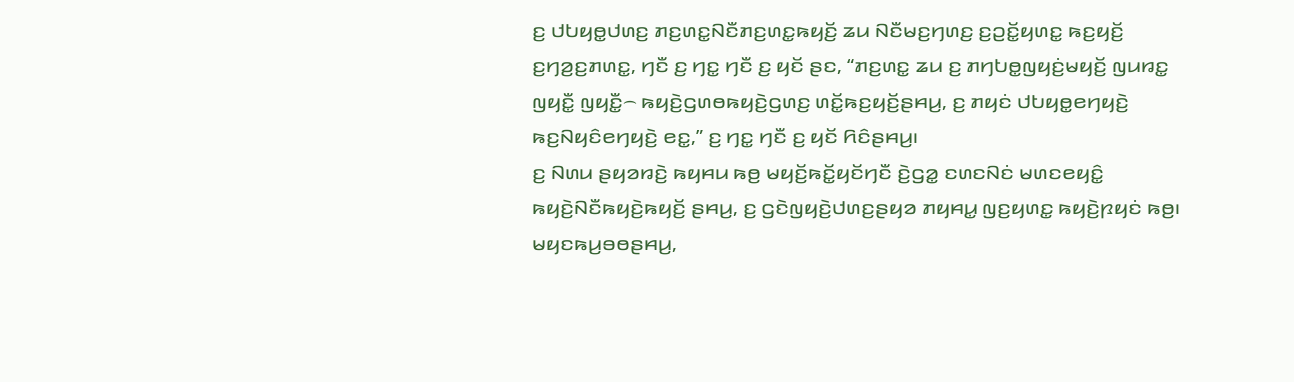ꤢ꤬ ꤓꤝꤟꤥ꤭ꤓꤛꤢ꤬ ꤊꤢ꤬ꤛꤢ꤭ꤡꤢꤪꤊꤢ꤬ꤛꤢ꤭ꤒꤟꤢꤩ꤬ ꤘꤣ ꤡꤢꤪꤗꤢ꤬ꤚꤛꤢ꤬ ꤢ꤬ꤑꤢꤩ꤭ꤟꤛꤢ꤭ ꤒꤢ꤬ꤟꤢꤩ꤬ ꤢ꤬ꤚꤤ꤬ꤢ꤬ꤊꤛꤢ꤭, ꤚꤢꤪ ꤢ꤬ ꤚꤢ꤭ ꤚꤢꤪ ꤢ꤬ ꤟꤢꤩ ꤔꤢ, “ꤊꤢ꤬ꤛꤢ꤭ ꤘꤣ ꤢ꤬ ꤊꤚꤝꤥ꤭ꤜꤟꤢꤦ꤬ꤗꤟꤢꤩ꤬ ꤜꤣꤙꤢ꤭ ꤜꤟꤢꤪ꤭ ꤜꤟꤢꤪ꤭꤮ ꤒꤟꤢꤧ꤬ꤞꤛꤥꤒꤟꤢꤧ꤬ꤞꤛꤢ꤬ ꤛꤢꤩ꤭ꤒꤢ꤬ꤟꤢꤩ꤬ꤔꤌꤣ꤬, ꤢ꤬ ꤊꤟꤢꤦ ꤓꤝꤟꤥ꤭ꤕꤚꤟꤢꤧ꤬ ꤒꤢ꤬ꤡꤟꤢꤨꤕꤚꤟꤢꤧ꤬ ꤕꤢ꤭,” ꤢ꤬ ꤚꤢ꤭ ꤚꤢꤪ ꤢ꤬ ꤟꤢꤩ ꤖꤢꤨꤔꤌꤣ꤬꤯
ꤢ꤬ ꤡꤛꤣ ꤔꤟꤤꤙꤢꤧ꤬ ꤒꤟꤌꤣ ꤒꤥ꤬ ꤗꤟꤢꤩ꤬ꤒꤢꤩ꤭ꤟꤢꤩꤚꤢꤪ ꤢꤧ꤬ꤞꤤ꤭ ꤢꤛꤢꤡꤢꤦ ꤗꤛꤢꤕꤟꤢꤨ꤭ ꤒꤟꤢꤧ꤬ꤡꤢꤪꤒꤟꤢꤧ꤬ꤒꤟꤢꤩ꤬ ꤔꤌꤣ꤬, ꤢ꤬ ꤞꤢꤧꤜꤟꤢꤧ꤬ꤓꤛꤢ꤬ꤔꤟꤤ ꤊꤟꤌꤣ꤭ ꤜꤢ꤬ꤟꤛꤢ꤭ ꤒꤟꤢꤧ꤬ꤐꤟꤢꤦ ꤒꤥ꤬꤯ ꤗꤟꤢꤒꤣ꤬ꤋꤥꤔꤌꤣ꤬,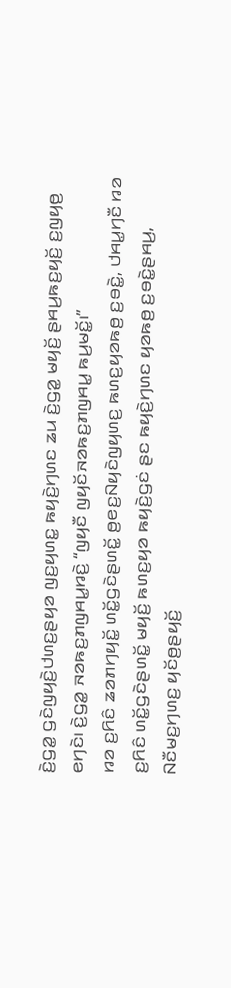ꤢꤧ꤬ꤞꤤ꤭ ꤞꤢꤧꤜꤟꤢꤧ꤬ꤓꤛꤢ꤬ꤔꤟꤤ ꤜꤢ꤬ꤟꤛꤢ꤭ ꤒꤟꤢꤧ꤬ꤚꤛꤢ ꤘꤣ ꤢꤧ꤬ꤞꤤ꤭ ꤗꤟꤢꤩ꤬ ꤔꤌꤣ꤬ꤒꤢ꤬ꤟꤢꤩ꤬ ꤢ꤬ꤜꤟꤥ꤬ ꤕꤚꤢꤧ꤯ ꤢꤧ꤬ꤞꤤ꤭ ꤏꤤꤒꤢ꤬ꤊꤜꤌꤣ꤭ꤙꤢꤧ꤬ “ꤜꤟꤢꤪ ꤜꤟꤢꤩꤏꤤꤒꤢ꤬ꤊꤜꤌꤣ꤭ ꤒꤣ꤬ꤗꤢꤩ꤭꤯”
ꤙꤤ ꤢ꤬ꤖꤢꤨ ꤘꤤꤊꤚꤟꤢꤩ꤭ ꤛꤢꤩ꤭ꤞꤢꤧꤔꤛꤢꤩ꤭ ꤥ꤬ꤕꤢ꤬ꤡꤟꤢꤧꤜꤟꤛꤢ꤬ ꤒꤛꤢ꤬ꤟꤤꤒꤥ꤬ ꤢ꤬ꤋꤢꤧ꤭, ꤓꤌꤣ꤭ꤚꤢꤪ ꤙꤤ ꤢ꤬ꤖꤢꤨ ꤛꤢꤩ꤭ꤞꤢꤧꤔꤛꤢꤩ꤭ ꤗꤟꤢꤩ꤬ ꤒꤛꤢ꤬ꤟꤤ ꤒꤟꤢꤧ꤬ꤞꤢꤦ ꤔꤢ ꤒꤟꤢꤧ꤬ꤚꤛꤢ ꤟꤤꤒꤥ꤬ ꤢ꤬ꤋꤢꤧ꤭ꤔꤌꤣ꤬, ꤡꤢꤪꤗꤢ꤬ꤚꤛꤢ꤬ ꤟꤢꤩꤥ꤬ꤔꤟꤢꤩ꤬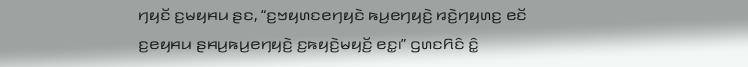ꤚꤟꤢꤩ ꤢ꤬ꤗꤟꤌꤣ ꤔꤢ, “ꤢ꤬ꤠꤟꤛꤢꤕꤚꤟꤢꤧ ꤒꤣ꤬ꤕꤚꤟꤢꤧ꤬ ꤙꤢꤧ꤬ꤚꤟꤛꤢ꤬ ꤕꤢꤩ ꤢ꤬ꤕꤟꤌꤣ ꤔꤌꤣ꤬ꤒꤣ꤬ꤕꤚꤟꤢꤧ꤬ ꤢ꤬ꤒꤟꤢꤧ꤬ꤗꤟꤢꤩ꤬ ꤕꤢ꤭꤯” ꤞꤛꤢꤖꤢꤨ ꤢꤨ꤭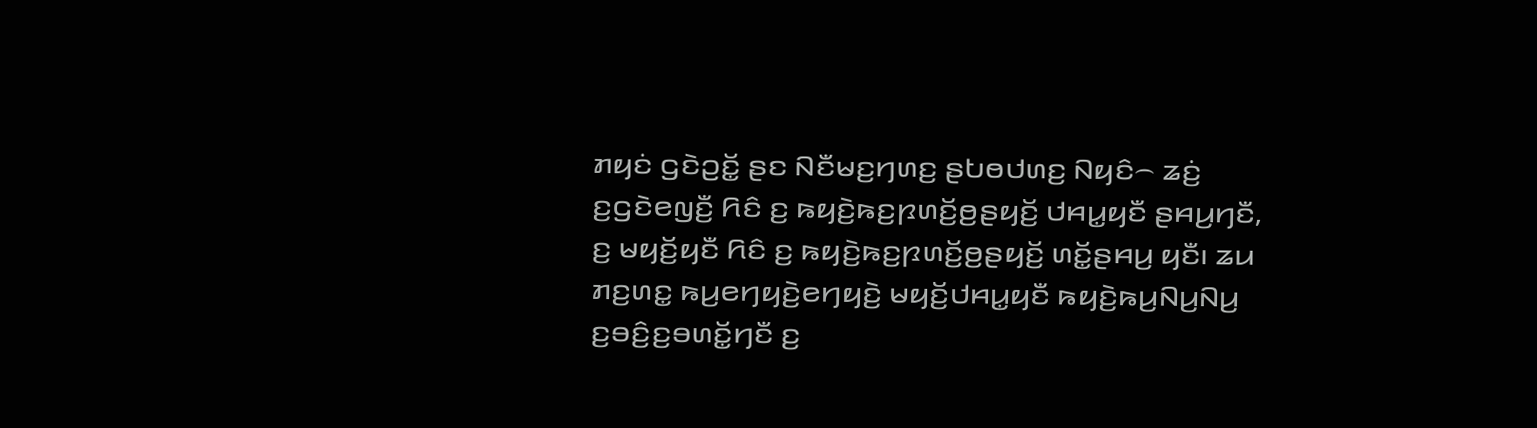ꤊꤟꤢꤦ ꤞꤢꤧꤑꤢꤩ꤭ ꤔꤢ ꤡꤢꤪꤗꤢ꤬ꤚꤛꤢ꤬ ꤔꤝꤥꤓꤛꤢ꤬ ꤡꤟꤢꤨ꤮ ꤘꤢꤦ꤬ ꤢ꤬ꤞꤢꤧꤕꤜꤢꤪ꤬ ꤖꤢꤨ ꤢ꤬ ꤒꤟꤢꤧ꤬ꤒꤢ꤬ꤐꤛꤢꤩ꤬ꤥ꤬ꤔꤟꤢꤩ꤬ ꤓꤌꤣ꤭ꤟꤢꤪ ꤔꤌꤣ꤬ꤚꤢꤪ, ꤢ꤬ ꤗꤟꤢꤩ꤬ꤟꤢꤪ ꤖꤢꤨ ꤢ꤬ ꤒꤟꤢꤧ꤬ꤒꤢ꤬ꤐꤛꤢꤩ꤬ꤥ꤬ꤔꤟꤢꤩ꤬ ꤛꤢꤩ꤭ꤔꤌꤣ꤬ ꤟꤢꤪ꤯ ꤘꤣ ꤊꤢ꤬ꤛꤢ꤭ ꤒꤣ꤬ꤕꤚꤟꤢꤧ꤬ꤕꤚꤟꤢꤧ꤬ ꤗꤟꤢꤩ꤬ꤓꤌꤣ꤭ꤟꤢꤪ ꤒꤟꤢꤧ꤬ꤒꤣ꤬ꤡꤣ꤬ꤡꤣ꤬ ꤢ꤬ꤋꤢꤨ꤬ꤢ꤬ꤋꤛꤢꤩ꤭ꤚꤢꤪ ꤢ꤬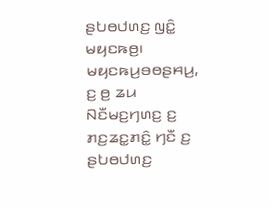ꤔꤝꤥꤓꤛꤢ꤬ ꤜꤢꤨ꤭ ꤗꤟꤢꤒꤥ꤬꤯ ꤗꤟꤢꤒꤣ꤬ꤋꤥꤔꤌꤣ꤬, ꤢ꤬ ꤥ꤬ ꤘꤣ ꤡꤢꤪꤗꤢ꤬ꤚꤛꤢ꤬ ꤢ꤬ ꤊꤢ꤬ꤘꤢ꤭ꤊꤢꤨ꤭ ꤚꤢꤪ ꤢ꤬ ꤔꤝꤥꤓꤛꤢ꤬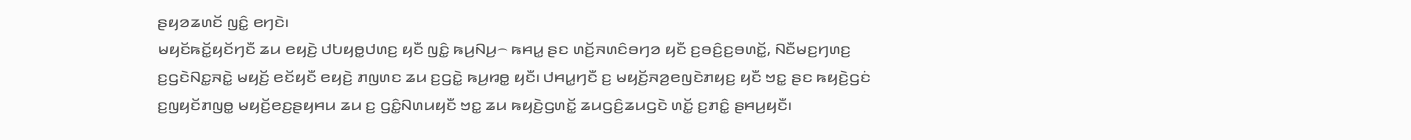ꤔꤟꤤꤘꤛꤢꤩ ꤜꤢꤨ꤭ ꤕꤚꤢꤧ꤯
ꤗꤟꤢꤩꤒꤢꤩ꤭ꤟꤢꤩꤚꤢꤪ ꤘꤣ ꤕꤟꤢꤧ꤬ ꤓꤝꤟꤥ꤭ꤓꤛꤢ꤬ ꤟꤢꤪ ꤜꤢꤨ꤭ ꤒꤣ꤬ꤡꤣ꤬꤮ ꤒꤌꤣ꤭ ꤔꤢ ꤛꤢꤩ꤬ꤏꤛꤢꤨꤋꤚꤤ ꤟꤢꤪ ꤢ꤬ꤋꤢꤨ꤬ꤢ꤬ꤋꤛꤢꤩ꤭, ꤡꤢꤪꤗꤢ꤬ꤚꤛꤢ꤬ ꤢ꤬ꤞꤢꤧꤡꤢ꤭ꤏꤢꤧ꤭ ꤗꤟꤢꤩ꤬ ꤕꤢꤩꤟꤢꤪ ꤕꤟꤢꤧ꤬ ꤊꤜꤛꤢ ꤘꤣ ꤢ꤬ꤞꤢꤧ꤭ ꤒꤣ꤬ꤙꤥ꤭ ꤟꤢꤪ꤯ ꤓꤌꤣ꤭ꤚꤢꤪ ꤢ꤬ ꤗꤟꤢꤩ꤬ꤏꤤ꤬ꤕꤜꤢꤧꤊꤟꤢ꤬ ꤟꤢꤪ ꤠꤢ꤭ ꤔꤢ ꤒꤟꤢꤧ꤬ꤞꤢꤦ ꤢ꤬ꤜꤟꤢꤩꤊꤜꤥ꤭ ꤗꤟꤢꤩ꤬ꤕꤢ꤬ꤔꤟꤌꤣ ꤘꤣ ꤢ꤬ ꤞꤢꤨ꤭ꤡꤛꤣꤟꤢꤪ ꤠꤢ꤭ ꤘꤣ ꤒꤟꤢꤧ꤬ꤞꤛꤢꤩ꤭ ꤘꤣꤞꤢꤨ꤬ꤘꤣꤞꤢꤧ ꤛꤢꤩ꤭ ꤢ꤬ꤊꤢꤨ꤭ ꤔꤌꤣ꤬ꤟꤢꤪ꤯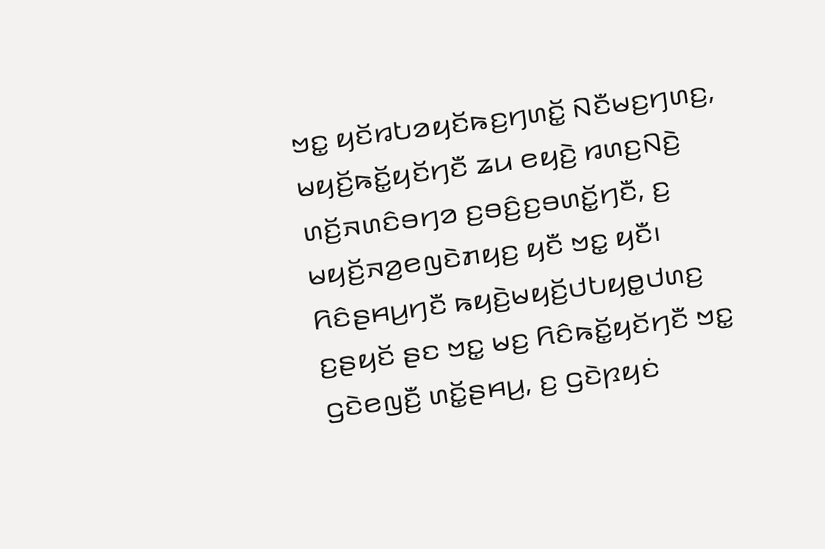ꤠꤢ꤭ ꤟꤢꤩꤙꤝꤤꤟꤢꤩꤒꤢ꤬ꤚꤛꤢꤩ꤭ ꤡꤢꤪꤗꤢ꤬ꤚꤛꤢ꤬, ꤗꤟꤢꤩ꤬ꤒꤢꤩ꤭ꤟꤢꤩꤚꤢꤪ ꤘꤣ ꤕꤟꤢꤧ꤬ ꤙꤛꤢ꤬ꤡꤢꤧ꤬ ꤛꤢꤩ꤬ꤏꤛꤢꤨꤋꤚꤤ ꤢ꤬ꤋꤢꤨ꤬ꤢ꤬ꤋꤛꤢꤩ꤭ꤚꤢꤪ, ꤢ꤬ ꤗꤟꤢꤩ꤬ꤏꤤ꤬ꤕꤜꤢꤧꤊꤟꤢ꤬ ꤟꤢꤪ ꤠꤢ꤭ ꤟꤢꤪ꤯ ꤖꤢꤨꤔꤌꤣ꤬ꤚꤢꤪ ꤒꤟꤢꤧ꤬ꤗꤟꤢꤩ꤬ꤓꤝꤟꤥ꤭ꤓꤛꤢ꤬ ꤢ꤬ꤔꤟꤢꤩ ꤔꤢ ꤠꤢ꤭ ꤗꤢ꤬ ꤖꤢꤨꤒꤢꤩ꤭ꤟꤢꤩꤚꤢꤪ ꤠꤢ꤭ ꤞꤢꤧꤕꤜꤢꤪ꤬ ꤛꤢꤩ꤭ꤔꤌꤣ꤬, ꤢ꤬ ꤞꤢꤧꤐꤟꤢꤦ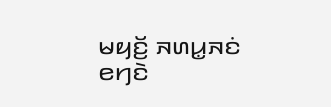ꤗꤟꤢꤩ꤬ ꤏꤛꤣ꤭ꤏꤢꤦ ꤕꤚꤢꤧ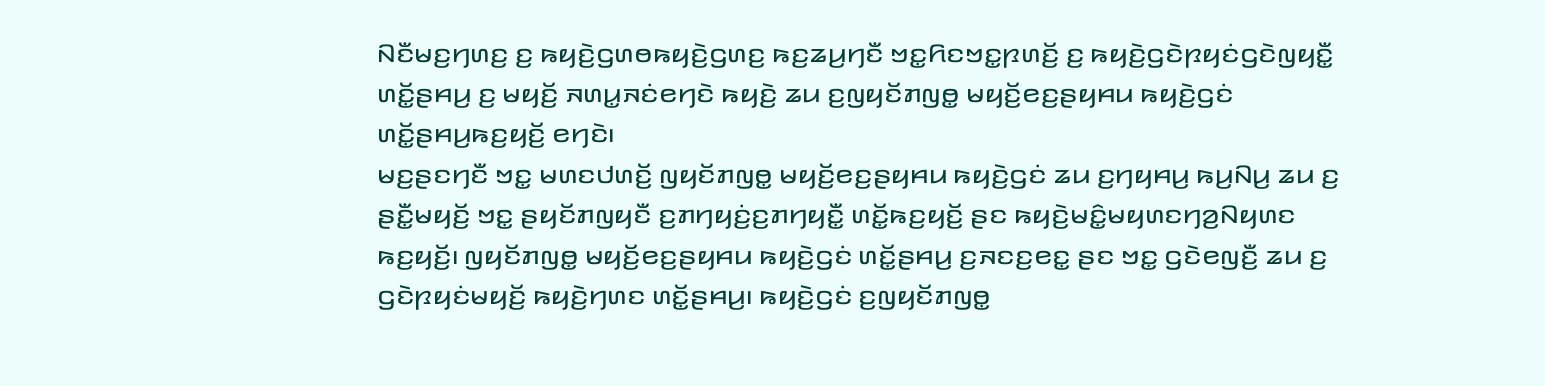ꤡꤢꤪꤗꤢ꤬ꤚꤛꤢ꤬ ꤢ꤬ ꤒꤟꤢꤧ꤬ꤞꤛꤥꤒꤟꤢꤧ꤬ꤞꤛꤢ꤬ ꤒꤢ꤬ꤘꤣ꤬ꤚꤢꤪ ꤠꤢ꤭ꤖꤢꤠꤢ꤭ꤐꤛꤢꤩ꤬ ꤢ꤬ ꤒꤟꤢꤧ꤬ꤞꤢꤧꤐꤟꤢꤦꤞꤢꤧꤜꤟꤢꤪ꤭ ꤛꤢꤩ꤭ꤔꤌꤣ꤬ ꤢ꤬ ꤗꤟꤢꤩ꤬ ꤏꤛꤣ꤭ꤏꤢꤦꤕꤚꤢꤧ ꤒꤟꤢꤧ꤬ ꤘꤣ ꤢ꤬ꤜꤟꤢꤩꤊꤜꤥ꤭ ꤗꤟꤢꤩ꤬ꤕꤢ꤬ꤔꤟꤌꤣ ꤒꤟꤢꤧ꤬ꤞꤢꤦ ꤛꤢꤩ꤭ꤔꤌꤣ꤬ꤒꤢ꤬ꤟꤢꤩ꤬ ꤕꤚꤢꤧ꤯
ꤗꤢ꤬ꤔꤢꤚꤢꤪ ꤠꤢ꤭ ꤗꤛꤢꤓꤛꤢꤩ꤬ ꤜꤟꤢꤩꤊꤜꤥ꤭ ꤗꤟꤢꤩ꤬ꤕꤢ꤬ꤔꤟꤌꤣ ꤒꤟꤢꤧ꤬ꤞꤢꤦ ꤘꤣ ꤢ꤬ꤚꤟꤌꤣ꤬ ꤒꤣ꤬ꤡꤣ꤬ ꤘꤣ ꤢ꤬ ꤔꤢꤪ꤭ꤗꤟꤢꤩ꤬ ꤠꤢ꤭ ꤔꤟꤢꤩꤊꤜꤟꤢꤪ ꤢ꤬ꤊꤚꤟꤢꤦ꤬ꤢ꤬ꤊꤚꤟꤢꤪ꤭ ꤛꤢꤩ꤭ꤒꤢ꤬ꤟꤢꤩ꤬ ꤔꤢ ꤒꤟꤢꤧ꤬ꤗꤢꤨ꤭ꤗꤟꤛꤢꤚꤤ꤬ꤡꤟꤛꤢ ꤒꤢ꤬ꤟꤢꤩ꤬꤯ ꤜꤟꤢꤩꤊꤜꤥ꤭ ꤗꤟꤢꤩ꤬ꤕꤢ꤬ꤔꤟꤌꤣ ꤒꤟꤢꤧ꤬ꤞꤢꤦ ꤛꤢꤩ꤭ꤔꤌꤣ꤬ ꤢ꤬ꤏꤢꤢ꤬ꤕꤢ꤭ ꤔꤢ ꤠꤢ꤭ ꤞꤢꤧꤕꤜꤢꤪ꤬ ꤘꤣ ꤢ꤬ ꤞꤢꤧꤐꤟꤢꤦꤗꤟꤢꤩ꤬ ꤒꤟꤢꤧ꤬ꤚꤛꤢ ꤛꤢꤩ꤭ꤔꤌꤣ꤬꤯ ꤒꤟꤢꤧ꤬ꤞꤢꤦ ꤢ꤬ꤜꤟꤢꤩꤊꤜꤥ꤭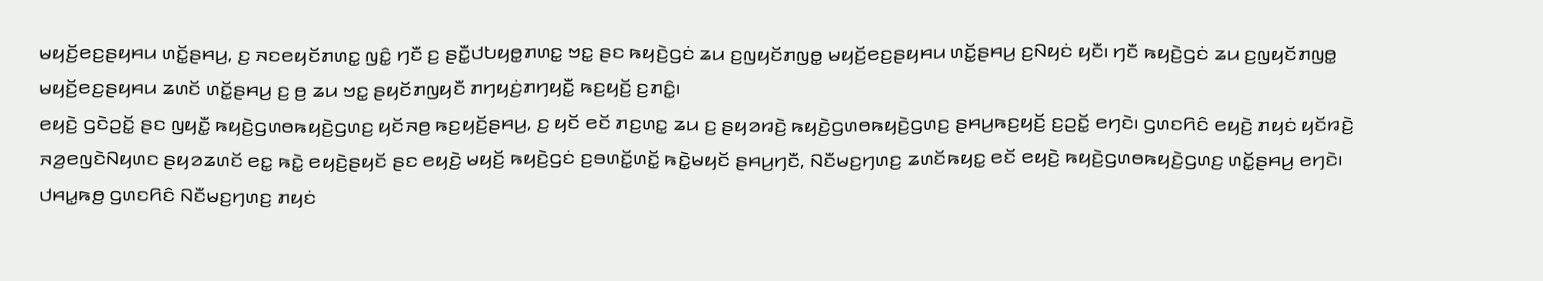ꤗꤟꤢꤩ꤬ꤕꤢ꤬ꤔꤟꤌꤣ ꤛꤢꤩ꤭ꤔꤌꤣ꤬, ꤢ꤬ ꤏꤢꤕꤟꤢꤩꤊꤛꤢ꤭ ꤜꤢꤨ꤭ ꤚꤢꤪ ꤢ꤬ ꤔꤢꤪ꤭ꤓꤝꤟꤥ꤭ꤊꤛꤢ꤭ ꤠꤢ꤭ ꤔꤢ ꤒꤟꤢꤧ꤬ꤞꤢꤦ ꤘꤣ ꤢ꤬ꤜꤟꤢꤩꤊꤜꤥ꤭ ꤗꤟꤢꤩ꤬ꤕꤢ꤬ꤔꤟꤌꤣ ꤛꤢꤩ꤭ꤔꤌꤣ꤬ ꤢ꤬ꤡꤟꤢꤦ ꤟꤢꤪ꤯ ꤚꤢꤪ ꤒꤟꤢꤧ꤬ꤞꤢꤦ ꤘꤣ ꤢ꤬ꤜꤟꤢꤩꤊꤜꤥ꤭ ꤗꤟꤢꤩ꤬ꤕꤢ꤬ꤔꤟꤌꤣ ꤘꤛꤢꤩ ꤛꤢꤩ꤭ꤔꤌꤣ꤬ ꤢ꤬ ꤥ꤬ ꤘꤣ ꤠꤢ꤭ ꤔꤟꤢꤩꤊꤜꤟꤢꤪ ꤊꤚꤟꤢꤦ꤬ꤊꤚꤟꤢꤪ꤭ ꤒꤢ꤬ꤟꤢꤩ꤬ ꤢ꤬ꤊꤢꤨ꤭꤯
ꤕꤟꤢꤧ꤬ ꤞꤢꤧꤑꤢꤩ꤭ ꤔꤢ ꤜꤟꤢꤪ꤭ ꤒꤟꤢꤧ꤬ꤞꤛꤥꤒꤟꤢꤧ꤬ꤞꤛꤢ꤬ ꤟꤢꤩꤏꤥ꤬ ꤒꤢ꤬ꤟꤢꤩ꤬ꤔꤌꤣ꤬, ꤢ꤬ ꤟꤢꤩ ꤕꤢꤩ ꤊꤢ꤬ꤛꤢ꤭ ꤘꤣ ꤢ꤬ ꤔꤟꤤꤙꤢꤧ꤬ ꤒꤟꤢꤧ꤬ꤞꤛꤥꤒꤟꤢꤧ꤬ꤞꤛꤢ꤬ ꤔꤌꤣ꤬ꤒꤢ꤬ꤟꤢꤩ꤬ ꤢ꤬ꤑꤢꤩ꤭ ꤕꤚꤢꤧ꤯ ꤞꤛꤢꤖꤢꤨ ꤕꤟꤢꤧ꤬ ꤊꤟꤢꤦ ꤟꤢꤩꤙꤢꤧ꤬ ꤏꤤ꤬ꤕꤜꤢꤧꤡꤟꤛꤢ ꤔꤟꤤꤘꤛꤢꤩ ꤕꤢ꤭ ꤒꤢꤧ꤭ ꤕꤟꤢꤧ꤬ꤔꤟꤢꤩ ꤔꤢ ꤕꤟꤢꤧ꤬ ꤗꤟꤢꤩ꤬ ꤒꤟꤢꤧ꤬ꤞꤢꤦ ꤢ꤬ꤋꤛꤢꤩ꤭ꤛꤢꤩ꤭ ꤒꤢꤧ꤭ꤗꤟꤢꤩ ꤔꤌꤣ꤬ꤚꤢꤪ, ꤡꤢꤪꤗꤢ꤬ꤚꤛꤢ꤬ ꤘꤛꤢꤩꤒꤟꤢ꤭ ꤕꤢꤩ ꤕꤟꤢꤧ꤬ ꤒꤟꤢꤧ꤬ꤞꤛꤥꤒꤟꤢꤧ꤬ꤞꤛꤢ꤬ ꤛꤢꤩ꤭ꤔꤌꤣ꤬ ꤕꤚꤢꤧ꤯ ꤓꤌꤣ꤭ꤒꤥ꤬ ꤞꤛꤢꤖꤢꤨ ꤡꤢꤪꤗꤢ꤬ꤚꤛꤢ꤬ ꤊꤟꤢꤦ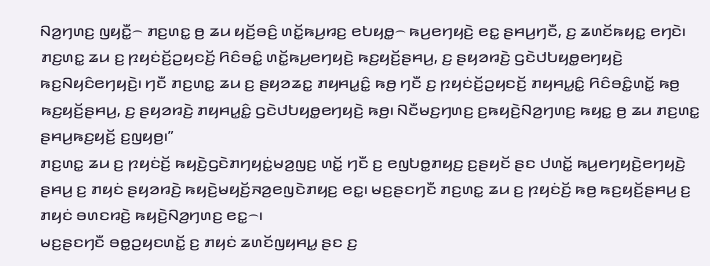ꤡꤤ꤬ꤚꤛꤢ꤬ ꤜꤟꤢꤪ꤭꤮ ꤊꤢ꤬ꤛꤢ꤭ ꤥ꤬ ꤘꤣ ꤟꤢꤩ꤬ꤋꤢꤨ꤬ ꤛꤢꤩ꤭ꤒꤣ꤬ꤙꤢ꤬ ꤕꤝꤟꤥ꤭꤮ ꤒꤣ꤬ꤕꤚꤟꤢꤧ꤬ ꤕꤢ꤭ ꤔꤌꤣ꤬ꤚꤢꤪ, ꤢ꤬ ꤘꤛꤢꤩꤒꤟꤢ꤭ ꤕꤚꤢꤧ꤯
ꤊꤢ꤬ꤛꤢ꤭ ꤘꤣ ꤢ꤬ ꤐꤟꤢꤦꤢꤩ꤬ꤑꤟꤢꤢꤩ꤬ ꤖꤢꤨꤋꤢꤨ꤭ ꤛꤢꤩ꤭ꤒꤣ꤬ꤕꤚꤟꤢꤧ꤬ ꤒꤢ꤬ꤟꤢꤩ꤬ꤔꤌꤣ꤬, ꤢ꤬ ꤔꤟꤤꤙꤢꤧ꤬ ꤞꤢꤧꤓꤝꤟꤥ꤭ꤕꤚꤟꤢꤧ꤬ ꤒꤢ꤬ꤡꤟꤢꤨꤕꤚꤟꤢꤧ꤬꤯ ꤚꤢꤪ ꤊꤢ꤬ꤛꤢ꤭ ꤘꤣ ꤢ꤬ ꤔꤟꤤꤘꤢ꤭ ꤊꤟꤌꤣ꤭ꤢꤨ꤭ ꤒꤥ꤬ ꤚꤢꤪ ꤢ꤬ ꤐꤟꤢꤦꤢꤩ꤬ꤑꤟꤢꤢꤩ꤬ ꤊꤟꤌꤣ꤭ꤢꤨ꤭ ꤖꤢꤨꤋꤢꤨ꤭ꤛꤢꤩ꤭ ꤒꤥ꤬ ꤒꤢ꤬ꤟꤢꤩ꤬ꤔꤌꤣ꤬, ꤢ꤬ ꤔꤟꤤꤙꤢꤧ꤬ ꤊꤟꤌꤣ꤭ꤢꤨ꤭ ꤞꤢꤧꤓꤝꤟꤥ꤭ꤕꤚꤟꤢꤧ꤬ ꤒꤥ꤬꤯ ꤡꤢꤪꤗꤢ꤬ꤚꤛꤢ꤬ ꤢ꤬ꤒꤟꤢꤧ꤬ꤡꤤ꤬ꤚꤛꤢ꤬ ꤒꤟꤢ꤭ ꤥ꤬ ꤘꤣ ꤊꤢ꤬ꤛꤢ꤭ ꤔꤌꤣ꤬ꤒꤢ꤬ꤟꤢꤩ꤬ ꤢ꤬ꤜꤟꤥ꤬꤯”
ꤊꤢ꤬ꤛꤢ꤭ ꤘꤣ ꤢ꤬ ꤐꤟꤢꤦꤢꤩ꤬ ꤒꤟꤢꤧ꤬ꤞꤢꤧꤊꤚꤟꤢꤦ꤭ꤗꤤ꤬ꤜꤢ꤬ ꤛꤢꤩ꤭ ꤚꤢꤪ ꤢ꤬ ꤕꤜꤝꤥ꤭ꤊꤟꤢ꤬ ꤢ꤬ꤔꤟꤢꤩ ꤔꤢ ꤓꤛꤢꤩ꤭ ꤒꤣ꤬ꤕꤚꤟꤢꤧ꤬ꤕꤚꤟꤢꤧ꤬ ꤔꤌꤣ꤬ ꤢ꤬ ꤊꤟꤢꤦ ꤔꤟꤤꤙꤢꤧ꤬ ꤒꤟꤢꤧ꤬ꤗꤟꤢꤩ꤬ꤏꤤ꤬ꤕꤜꤢꤧꤊꤟꤢ꤬ ꤕꤢ꤭꤯ ꤗꤢ꤬ꤔꤢꤚꤢꤪ ꤊꤢ꤬ꤛꤢ꤭ ꤘꤣ ꤢ꤬ ꤐꤟꤢꤦꤢꤩ꤬ ꤒꤥ꤬ ꤒꤢ꤬ꤟꤢꤩ꤬ꤔꤌꤣ꤬ ꤢ꤬ ꤊꤟꤢꤦ ꤋꤛꤢꤙꤢꤧ꤬ ꤒꤟꤢꤧ꤬ꤡꤤ꤬ꤚꤛꤢ꤬ ꤕꤢ꤭꤮꤯
ꤗꤢ꤬ꤔꤢꤚꤢꤪ ꤋꤥ꤭ꤑꤟꤢꤛꤢꤩ꤭ ꤢ꤬ ꤊꤟꤢꤦ ꤘꤛꤢꤩꤜꤟꤌꤣ꤭ ꤔꤢ ꤢ꤬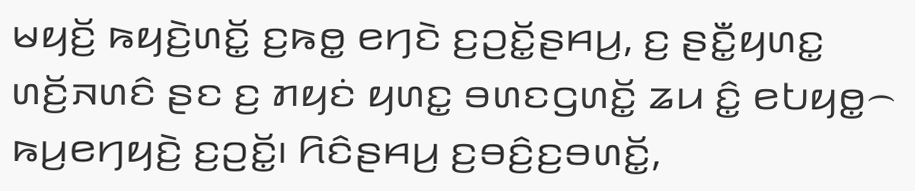ꤗꤟꤢꤩ꤬ ꤒꤟꤢꤧ꤬ꤛꤢꤩ꤭ ꤢ꤬ꤒꤥ꤭ ꤕꤚꤢꤧ ꤢ꤬ꤑꤢꤩ꤭ꤔꤌꤣ꤬, ꤢ꤬ ꤔꤢꤪ꤭ꤟꤛꤢ꤭ ꤛꤢꤩ꤬ꤏꤛꤢꤨ ꤔꤢ ꤢ꤬ ꤊꤟꤢꤦ ꤟꤛꤢ꤭ ꤋꤛꤢꤞꤛꤢꤩ꤭ ꤘꤣ ꤢꤨ꤭ ꤕꤝꤟꤥ꤭꤮ ꤒꤣ꤬ꤕꤚꤟꤢꤧ꤬ ꤢ꤬ꤑꤢꤩ꤭꤯ ꤖꤢꤨꤔꤌꤣ꤬ ꤢ꤬ꤋꤢꤨ꤬ꤢ꤬ꤋꤛꤢꤩ꤭,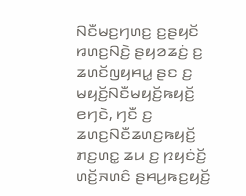ꤡꤢꤪꤗꤢ꤬ꤚꤛꤢ꤬ ꤢ꤬ꤔꤟꤢꤩ ꤙꤛꤢ꤬ꤡꤢꤧ꤬ ꤔꤟꤤꤘꤢꤦ꤬ ꤢ꤬ ꤘꤛꤢꤩꤜꤟꤌꤣ꤭ ꤔꤢ ꤢ꤬ ꤗꤟꤢꤩ꤬ꤡꤢꤪꤗꤟꤢꤩ꤬ꤒꤟꤢꤩ꤬ ꤕꤚꤢꤧ, ꤚꤢꤪ ꤢ꤬ ꤘꤛꤢ꤬ꤡꤢꤪꤘꤛꤢ꤬ꤒꤟꤢꤩ꤬ ꤊꤢ꤬ꤛꤢ꤭ ꤘꤣ ꤢ꤬ ꤐꤟꤢꤦꤢꤩ꤬ ꤛꤢꤩ꤬ꤏꤛꤢꤨ ꤔꤌꤣ꤬ꤒꤢ꤬ꤟꤢꤩ꤬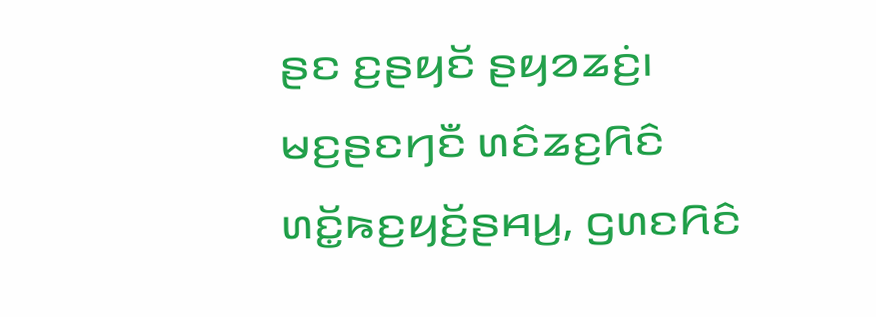ꤔꤢ ꤢ꤬ꤔꤟꤢꤩ ꤔꤟꤤꤘꤢꤦ꤬꤯
ꤗꤢ꤬ꤔꤢꤚꤢꤪ ꤛꤢꤨꤘꤢ꤬ꤖꤢꤨ ꤛꤢꤩ꤭ꤒꤢ꤬ꤟꤢꤩ꤬ꤔꤌꤣ꤬, ꤞꤛꤢꤖꤢꤨ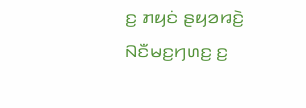ꤢ꤬ ꤊꤟꤢꤦ ꤔꤟꤤꤙꤢꤧ꤬ ꤡꤢꤪꤗꤢ꤬ꤚꤛꤢ꤬ ꤢ꤬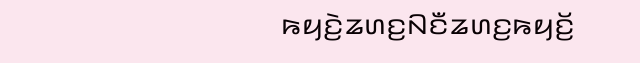ꤒꤟꤢꤧ꤬ꤘꤛꤢ꤬ꤡꤢꤪꤘꤛꤢ꤬ꤒꤟꤢꤩ꤬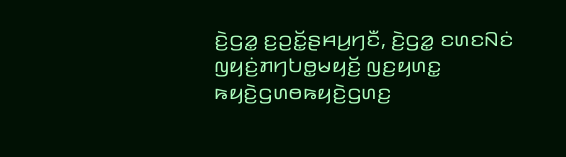ꤢꤧ꤬ꤞꤤ꤭ ꤢ꤬ꤑꤢꤩ꤭ꤔꤌꤣ꤬ꤚꤢꤪ, ꤢꤧ꤬ꤞꤤ꤭ ꤢꤛꤢꤡꤢꤦ ꤜꤟꤢꤦ꤬ꤊꤚꤝꤥ꤭ꤗꤟꤢꤩ꤬ ꤜꤢ꤬ꤟꤛꤢ꤭ ꤒꤟꤢꤧ꤬ꤞꤛꤥꤒꤟꤢꤧ꤬ꤞꤛꤢ꤬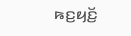ꤒꤢ꤬ꤟꤢꤩ꤬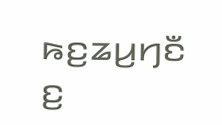ꤒꤢ꤬ꤘꤣ꤬ꤚꤢꤪ ꤢ꤬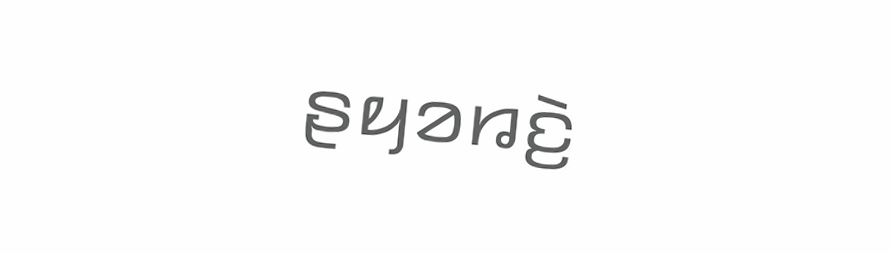ꤔꤟꤤꤙꤢꤧ꤬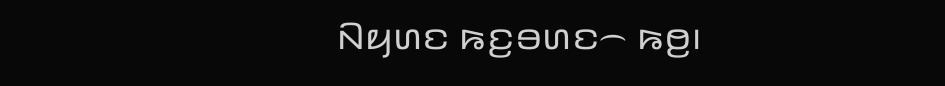ꤡꤟꤛꤢ ꤒꤢ꤬ꤋꤛꤢ꤮ ꤒꤥ꤬꤯